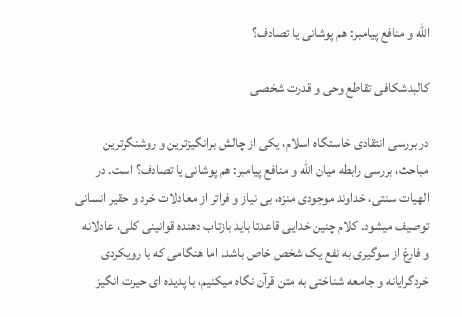الله و منافع پیامبر: هم پوشانی یا تصادف؟

کالبدشکافی تقاطع وحی و قدرت شخصی

در بررسی انتقادی خاستگاه اسلام، یکی از چالش برانگیزترین و روشنگرترین مباحث، بررسی رابطه میان الله و منافع پیامبر: هم پوشانی یا تصادف؟ است. در الهیات سنتی، خداوند موجودی منزه، بی نیاز و فراتر از معادلات خرد و حقیر انسانی توصیف میشود. کلام چنین خدایی قاعدتا باید بازتاب دهنده قوانینی کلی، عادلانه و فارغ از سوگیری به نفع یک شخص خاص باشد. اما هنگامی که با رویکردی خردگرایانه و جامعه شناختی به متن قرآن نگاه میکنیم، با پدیده ای حیرت انگیز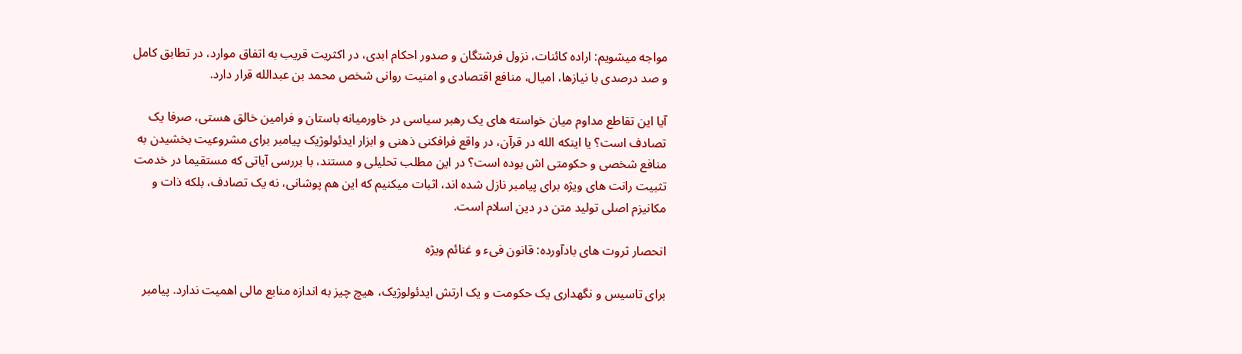مواجه میشویم: اراده کائنات، نزول فرشتگان و صدور احکام ابدی، در اکثریت قریب به اتفاق موارد، در تطابق کامل و صد درصدی با نیازها، امیال، منافع اقتصادی و امنیت روانی شخص محمد بن عبدالله قرار دارد.

آیا این تقاطع مداوم میان خواسته های یک رهبر سیاسی در خاورمیانه باستان و فرامین خالق هستی، صرفا یک تصادف است؟ یا اینکه الله در قرآن، در واقع فرافکنی ذهنی و ابزار ایدئولوژیک پیامبر برای مشروعیت بخشیدن به منافع شخصی و حکومتی اش بوده است؟ در این مطلب تحلیلی و مستند، با بررسی آیاتی که مستقیما در خدمت تثبیت رانت های ویژه برای پیامبر نازل شده اند، اثبات میکنیم که این هم پوشانی، نه یک تصادف، بلکه ذات و مکانیزم اصلی تولید متن در دین اسلام است.

انحصار ثروت های بادآورده: قانون فیء و غنائم ویژه

برای تاسیس و نگهداری یک حکومت و یک ارتش ایدئولوژیک، هیچ چیز به اندازه منابع مالی اهمیت ندارد. پیامبر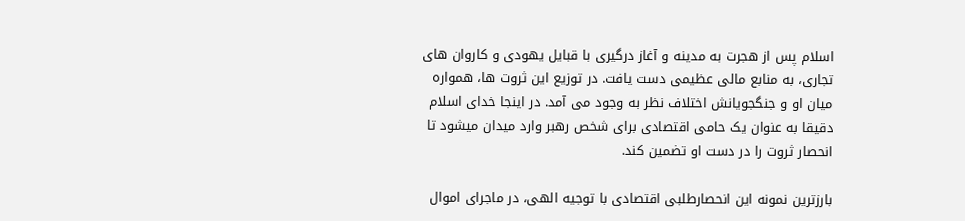اسلام پس از هجرت به مدینه و آغاز درگیری با قبایل یهودی و کاروان های تجاری، به منابع مالی عظیمی دست یافت. در توزیع این ثروت ها، همواره میان او و جنگجویانش اختلاف نظر به وجود می آمد. در اینجا خدای اسلام دقیقا به عنوان یک حامی اقتصادی برای شخص رهبر وارد میدان میشود تا انحصار ثروت را در دست او تضمین کند.

بارزترین نمونه این انحصارطلبی اقتصادی با توجیه الهی، در ماجرای اموال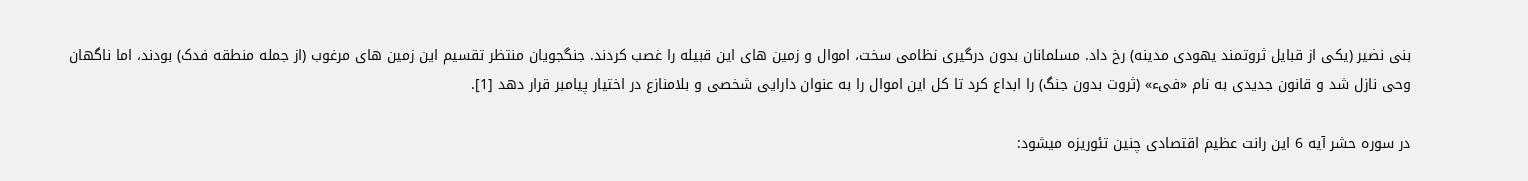بنی نضیر (یکی از قبایل ثروتمند یهودی مدینه) رخ داد. مسلمانان بدون درگیری نظامی سخت، اموال و زمین های این قبیله را غصب کردند. جنگجویان منتظر تقسیم این زمین های مرغوب (از جمله منطقه فدک) بودند، اما ناگهان وحی نازل شد و قانون جدیدی به نام «فیء» (ثروت بدون جنگ) را ابداع کرد تا کل این اموال را به عنوان دارایی شخصی و بلامنازع در اختیار پیامبر قرار دهد [1].

در سوره حشر آیه 6 این رانت عظیم اقتصادی چنین تئوریزه میشود: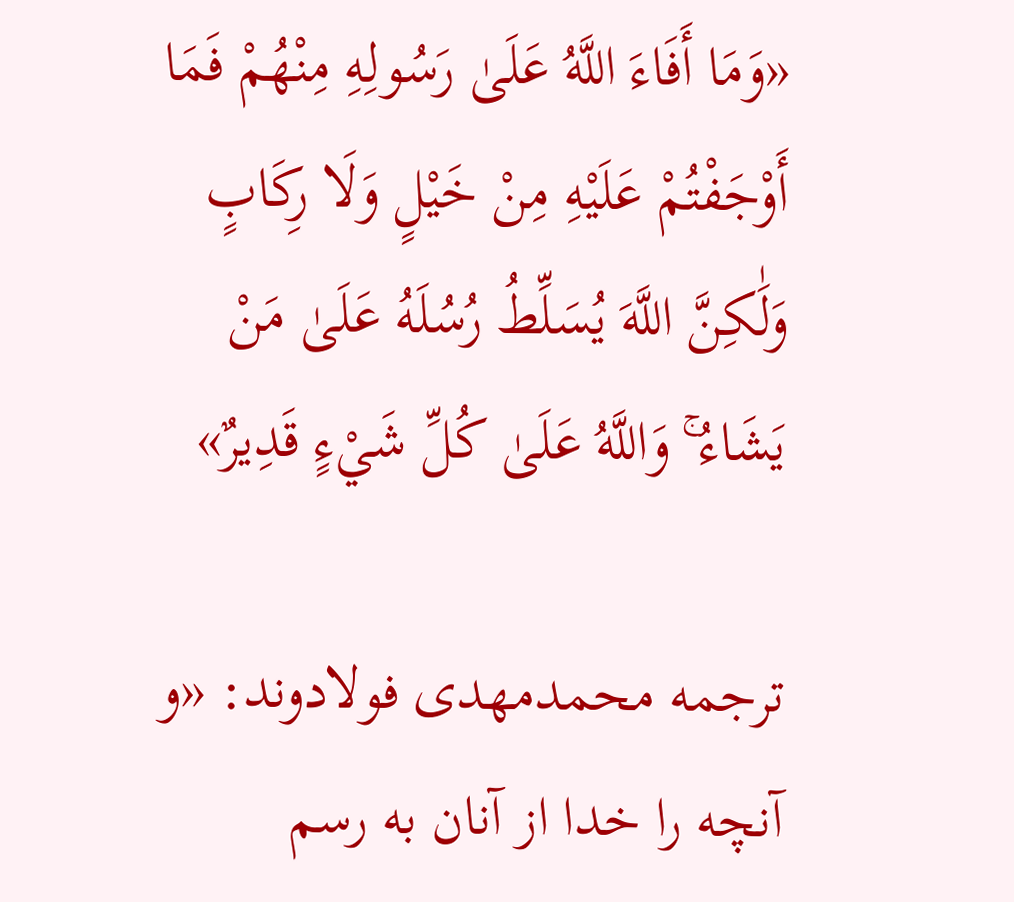«وَمَا أَفَاءَ اللَّهُ عَلَىٰ رَسُولِهِ مِنْهُمْ فَمَا أَوْجَفْتُمْ عَلَيْهِ مِنْ خَيْلٍ وَلَا رِكَابٍ وَلَٰكِنَّ اللَّهَ يُسَلِّطُ رُسُلَهُ عَلَىٰ مَنْ يَشَاءُ ۚ وَاللَّهُ عَلَىٰ كُلِّ شَيْءٍ قَدِيرٌ»

ترجمه محمدمهدی فولادوند: «و آنچه را خدا از آنان به رسم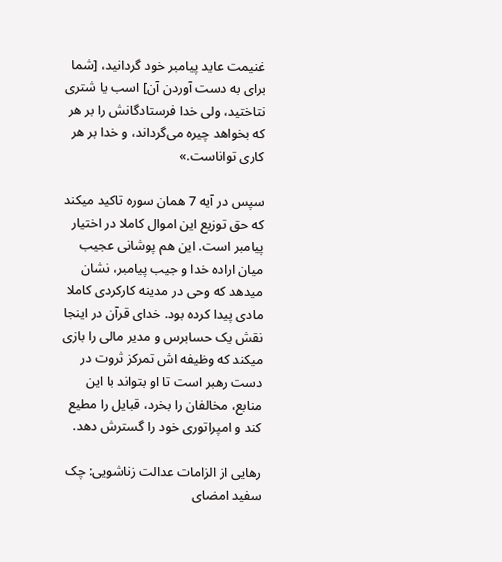غنیمت عاید پیامبر خود گردانید، [شما براى به دست آوردن آن‌] اسب یا شترى نتاختید، ولى خدا فرستادگانش را بر هر که بخواهد چیره مى‌گرداند، و خدا بر هر کارى تواناست.»

سپس در آیه 7 همان سوره تاکید میکند که حق توزیع این اموال کاملا در اختیار پیامبر است. این هم پوشانی عجیب میان اراده خدا و جیب پیامبر، نشان میدهد که وحی در مدینه کارکردی کاملا مادی پیدا کرده بود. خدای قرآن در اینجا نقش یک حسابرس و مدیر مالی را بازی میکند که وظیفه اش تمرکز ثروت در دست رهبر است تا او بتواند با این منابع، مخالفان را بخرد، قبایل را مطیع کند و امپراتوری خود را گسترش دهد.

رهایی از الزامات عدالت زناشویی: چک سفید امضای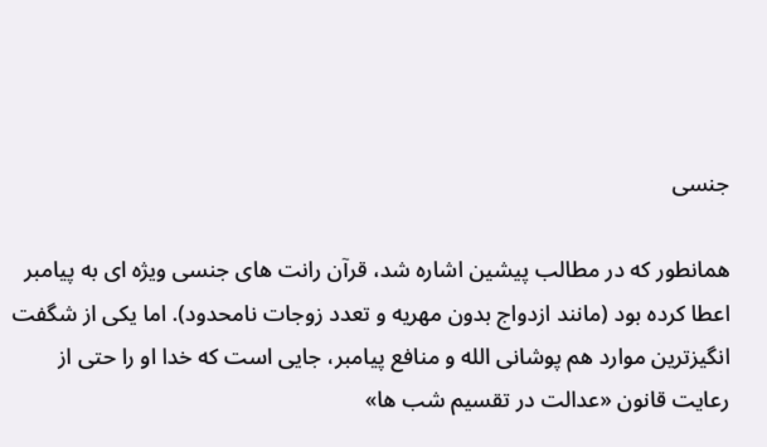جنسی

همانطور که در مطالب پیشین اشاره شد، قرآن رانت های جنسی ویژه ای به پیامبر اعطا کرده بود (مانند ازدواج بدون مهریه و تعدد زوجات نامحدود). اما یکی از شگفت انگیزترین موارد هم پوشانی الله و منافع پیامبر، جایی است که خدا او را حتی از رعایت قانون «عدالت در تقسیم شب ها»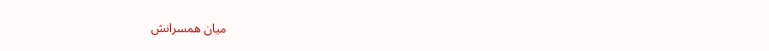میان همسرانش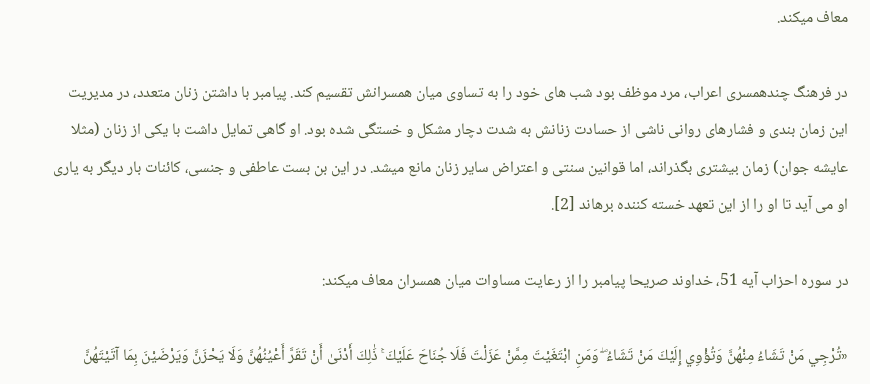معاف میکند.

در فرهنگ چندهمسری اعراب، مرد موظف بود شب های خود را به تساوی میان همسرانش تقسیم کند. پیامبر با داشتن زنان متعدد، در مدیریت این زمان بندی و فشارهای روانی ناشی از حسادت زنانش به شدت دچار مشکل و خستگی شده بود. او گاهی تمایل داشت با یکی از زنان (مثلا عایشه جوان) زمان بیشتری بگذراند، اما قوانین سنتی و اعتراض سایر زنان مانع میشد. در این بن بست عاطفی و جنسی، کائنات بار دیگر به یاری او می آید تا او را از این تعهد خسته کننده برهاند [2].

در سوره احزاب آیه 51، خداوند صریحا پیامبر را از رعایت مساوات میان همسران معاف میکند:

«تُرْجِي مَنْ تَشَاءُ مِنْهُنَّ وَتُؤْوِي إِلَيْكَ مَنْ تَشَاءُ ۖ وَمَنِ ابْتَغَيْتَ مِمَّنْ عَزَلْتَ فَلَا جُنَاحَ عَلَيْكَ ۚ ذَٰلِكَ أَدْنَىٰ أَنْ تَقَرَّ أَعْيُنُهُنَّ وَلَا يَحْزَنَّ وَيَرْضَيْنَ بِمَا آتَيْتَهُنَّ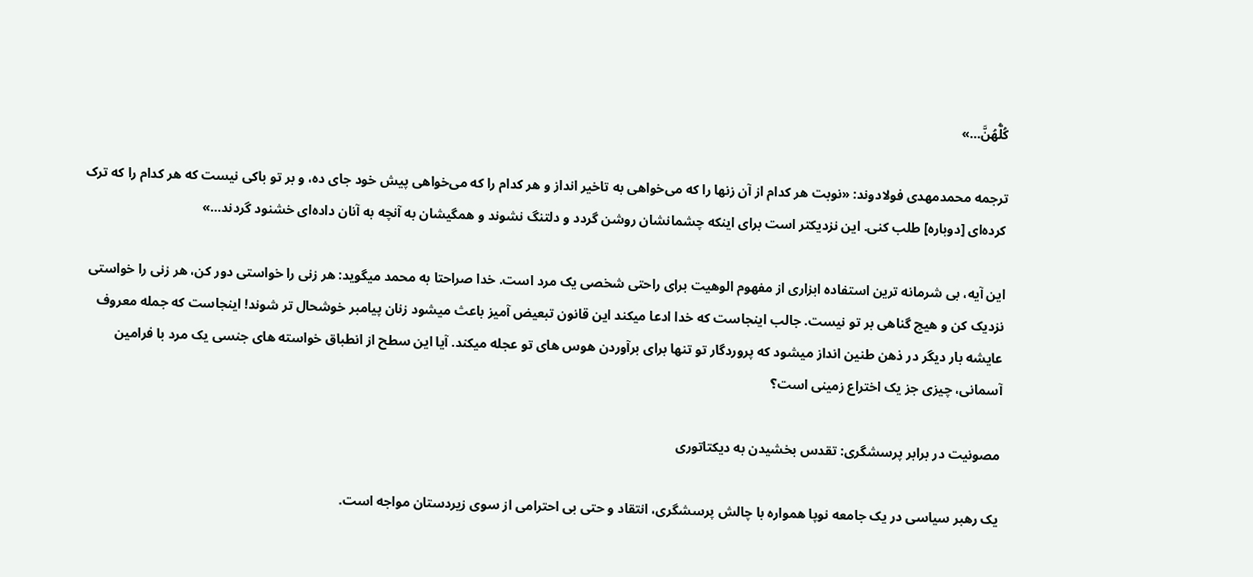كُلُّهُنَّ…»

ترجمه محمدمهدی فولادوند: «نوبت هر کدام از آن زنها را که مى‌خواهى به تاخیر انداز و هر کدام را که مى‌خواهى پیش خود جاى ده، و بر تو باکى نیست که هر کدام را که ترک کرده‌اى [دوباره‌] طلب کنى. این نزدیکتر است براى اینکه چشمانشان روشن گردد و دلتنگ نشوند و همگیشان به آنچه به آنان داده‌اى خشنود گردند…»

این آیه، بی شرمانه ترین استفاده ابزاری از مفهوم الوهیت برای راحتی شخصی یک مرد است. خدا صراحتا به محمد میگوید: هر زنی را خواستی دور کن، هر زنی را خواستی نزدیک کن و هیچ گناهی بر تو نیست. جالب اینجاست که خدا ادعا میکند این قانون تبعیض آمیز باعث میشود زنان پیامبر خوشحال تر شوند! اینجاست که جمله معروف عایشه بار دیگر در ذهن طنین انداز میشود که پروردگار تو تنها برای برآوردن هوس های تو عجله میکند. آیا این سطح از انطباق خواسته های جنسی یک مرد با فرامین آسمانی، چیزی جز یک اختراع زمینی است؟

مصونیت در برابر پرسشگری: تقدس بخشیدن به دیکتاتوری

یک رهبر سیاسی در یک جامعه نوپا همواره با چالش پرسشگری، انتقاد و حتی بی احترامی از سوی زیردستان مواجه است.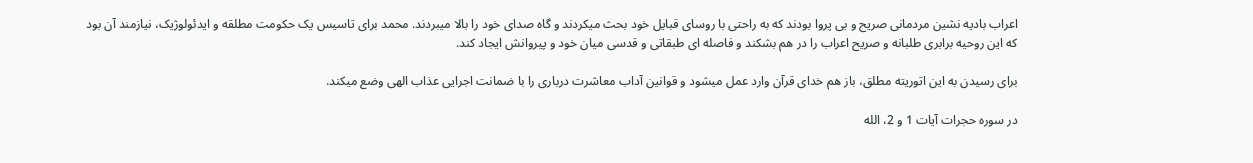اعراب بادیه نشین مردمانی صریح و بی پروا بودند که به راحتی با روسای قبایل خود بحث میکردند و گاه صدای خود را بالا میبردند. محمد برای تاسیس یک حکومت مطلقه و ایدئولوژیک، نیازمند آن بود که این روحیه برابری طلبانه و صریح اعراب را در هم بشکند و فاصله ای طبقاتی و قدسی میان خود و پیروانش ایجاد کند.

برای رسیدن به این اتوریته مطلق، باز هم خدای قرآن وارد عمل میشود و قوانین آداب معاشرت درباری را با ضمانت اجرایی عذاب الهی وضع میکند.

در سوره حجرات آیات 1 و 2، الله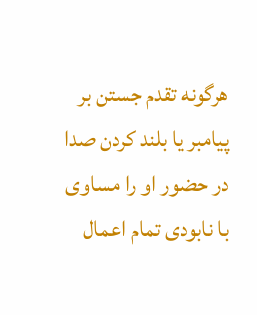هرگونه تقدم جستن بر پیامبر یا بلند کردن صدا در حضور او را مساوی با نابودی تمام اعمال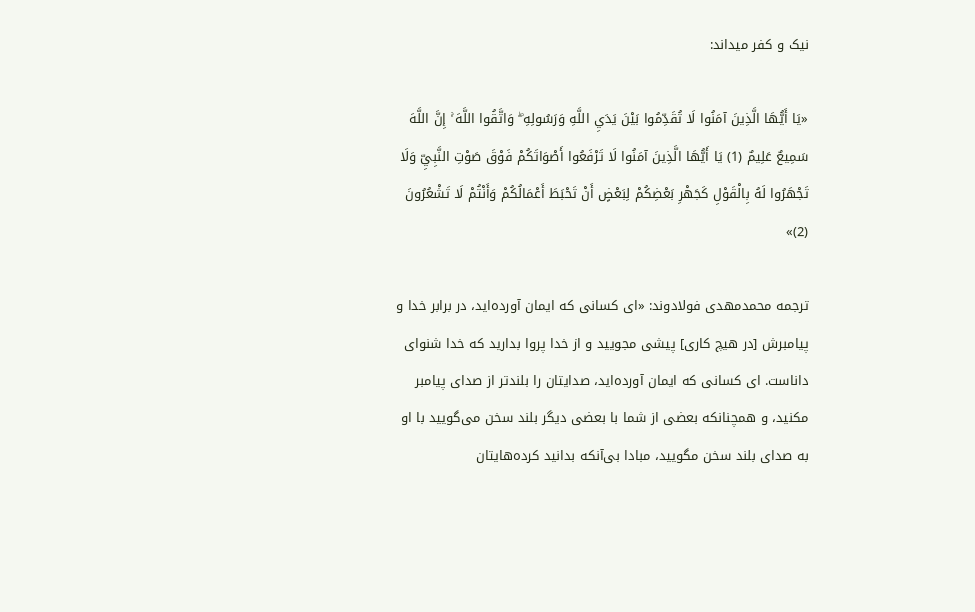نیک و کفر میداند:

«يَا أَيُّهَا الَّذِينَ آمَنُوا لَا تُقَدِّمُوا بَيْنَ يَدَيِ اللَّهِ وَرَسُولِهِ ۖ وَاتَّقُوا اللَّهَ ۚ إِنَّ اللَّهَ سَمِيعٌ عَلِيمٌ (1) يَا أَيُّهَا الَّذِينَ آمَنُوا لَا تَرْفَعُوا أَصْوَاتَكُمْ فَوْقَ صَوْتِ النَّبِيِّ وَلَا تَجْهَرُوا لَهُ بِالْقَوْلِ كَجَهْرِ بَعْضِكُمْ لِبَعْضٍ أَنْ تَحْبَطَ أَعْمَالُكُمْ وَأَنْتُمْ لَا تَشْعُرُونَ (2)»

ترجمه محمدمهدی فولادوند: «اى کسانى که ایمان آورده‌اید، در برابر خدا و پیامبرش [در هیچ کارى‌] پیشى مجویید و از خدا پروا بدارید که خدا شنواى داناست. اى کسانى که ایمان آورده‌اید، صدایتان را بلندتر از صداى پیامبر مکنید، و همچنانکه بعضى از شما با بعضى دیگر بلند سخن مى‌گویید با او به صداى بلند سخن مگویید، مبادا بى‌آنکه بدانید کرده‌هایتان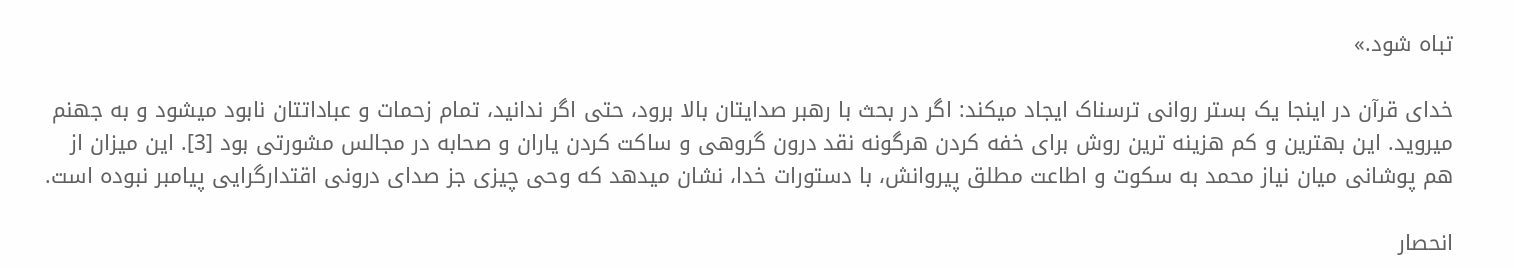تباه شود.»

خدای قرآن در اینجا یک بستر روانی ترسناک ایجاد میکند: اگر در بحث با رهبر صدایتان بالا برود، حتی اگر ندانید، تمام زحمات و عباداتتان نابود میشود و به جهنم میروید. این بهترین و کم هزینه ترین روش برای خفه کردن هرگونه نقد درون گروهی و ساکت کردن یاران و صحابه در مجالس مشورتی بود [3]. این میزان از هم پوشانی میان نیاز محمد به سکوت و اطاعت مطلق پیروانش، با دستورات خدا، نشان میدهد که وحی چیزی جز صدای درونی اقتدارگرایی پیامبر نبوده است.

انحصار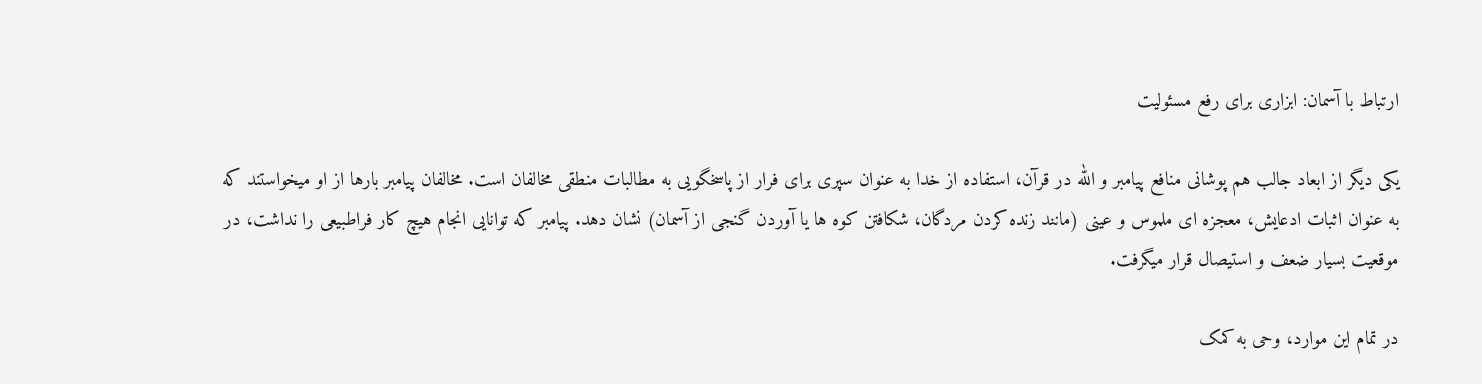ارتباط با آسمان: ابزاری برای رفع مسئولیت

یکی دیگر از ابعاد جالب هم پوشانی منافع پیامبر و الله در قرآن، استفاده از خدا به عنوان سپری برای فرار از پاسخگویی به مطالبات منطقی مخالفان است. مخالفان پیامبر بارها از او میخواستند که به عنوان اثبات ادعایش، معجزه ای ملموس و عینی (مانند زنده کردن مردگان، شکافتن کوه ها یا آوردن گنجی از آسمان) نشان دهد. پیامبر که توانایی انجام هیچ کار فراطبیعی را نداشت، در موقعیت بسیار ضعف و استیصال قرار میگرفت.

در تمام این موارد، وحی به کمک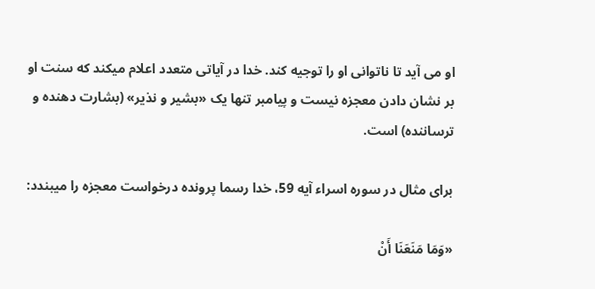او می آید تا ناتوانی او را توجیه کند. خدا در آیاتی متعدد اعلام میکند که سنت او بر نشان دادن معجزه نیست و پیامبر تنها یک «بشیر و نذیر» (بشارت دهنده و ترساننده) است.

برای مثال در سوره اسراء آیه 59، خدا رسما پرونده درخواست معجزه را میبندد:

«وَمَا مَنَعَنَا أَنْ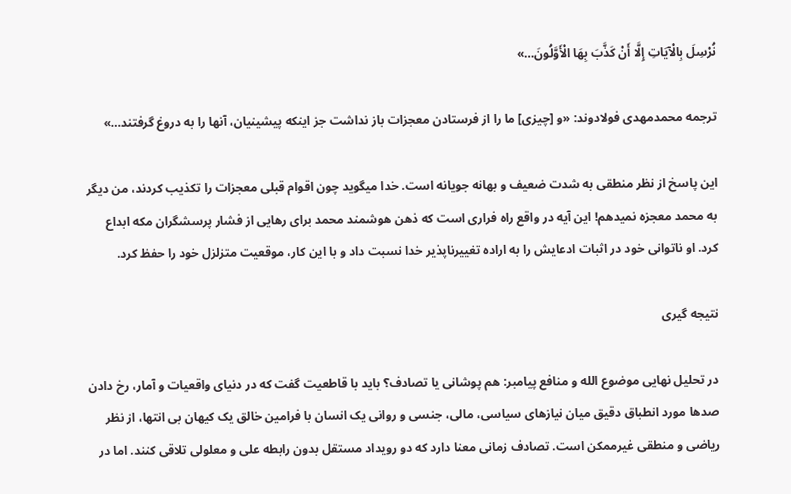نُرْسِلَ بِالْآيَاتِ إِلَّا أَنْ كَذَّبَ بِهَا الْأَوَّلُونَ…»

ترجمه محمدمهدی فولادوند: «و [چیزى‌] ما را از فرستادن معجزات باز نداشت جز اینکه پیشینیان، آنها را به دروغ گرفتند…»

این پاسخ از نظر منطقی به شدت ضعیف و بهانه جویانه است. خدا میگوید چون اقوام قبلی معجزات را تکذیب کردند، من دیگر به محمد معجزه نمیدهم! این آیه در واقع راه فراری است که ذهن هوشمند محمد برای رهایی از فشار پرسشگران مکه ابداع کرد. او ناتوانی خود در اثبات ادعایش را به اراده تغییرناپذیر خدا نسبت داد و با این کار، موقعیت متزلزل خود را حفظ کرد.

نتیجه گیری

در تحلیل نهایی موضوع الله و منافع پیامبر: هم پوشانی یا تصادف؟ باید با قاطعیت گفت که در دنیای واقعیات و آمار، رخ دادن صدها مورد انطباق دقیق میان نیازهای سیاسی، مالی، جنسی و روانی یک انسان با فرامین خالق یک کیهان بی انتها، از نظر ریاضی و منطقی غیرممکن است. تصادف زمانی معنا دارد که دو رویداد مستقل بدون رابطه علی و معلولی تلاقی کنند. اما در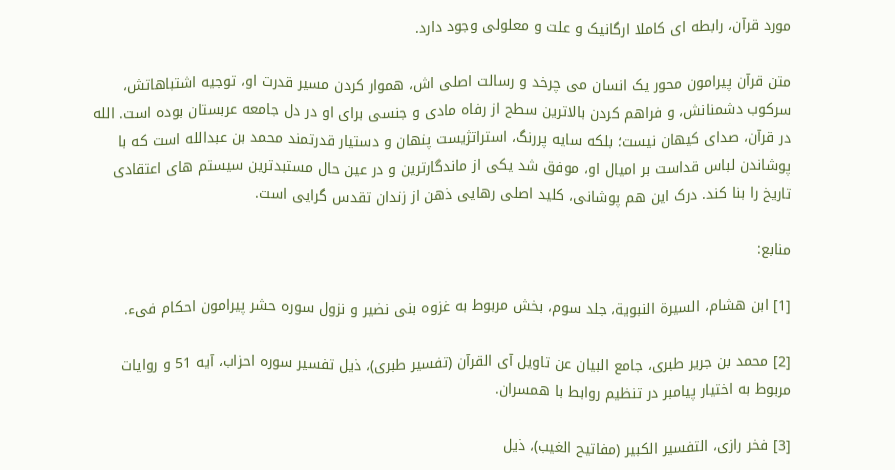مورد قرآن، رابطه ای کاملا ارگانیک و علت و معلولی وجود دارد.

متن قرآن پیرامون محور یک انسان می چرخد و رسالت اصلی اش، هموار کردن مسیر قدرت او، توجیه اشتباهاتش، سرکوب دشمنانش، و فراهم کردن بالاترین سطح از رفاه مادی و جنسی برای او در دل جامعه عربستان بوده است. الله در قرآن، صدای کیهان نیست؛ بلکه سایه پررنگ، استراتژیست پنهان و دستیار قدرتمند محمد بن عبدالله است که با پوشاندن لباس قداست بر امیال او، موفق شد یکی از ماندگارترین و در عین حال مستبدترین سیستم های اعتقادی تاریخ را بنا کند. درک این هم پوشانی، کلید اصلی رهایی ذهن از زندان تقدس گرایی است.

منابع:

[1] ابن هشام، السیرة النبویة، جلد سوم، بخش مربوط به غزوه بنی نضیر و نزول سوره حشر پیرامون احکام فیء.

[2] محمد بن جریر طبری، جامع البیان عن تاویل آی القرآن (تفسیر طبری)، ذیل تفسیر سوره احزاب، آیه 51 و روایات مربوط به اختیار پیامبر در تنظیم روابط با همسران.

[3] فخر رازی، التفسیر الکبیر (مفاتیح الغیب)، ذیل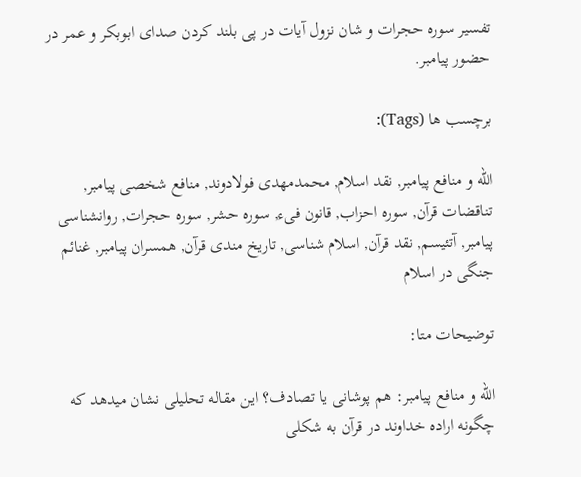تفسیر سوره حجرات و شان نزول آیات در پی بلند کردن صدای ابوبکر و عمر در حضور پیامبر.

برچسب ها (Tags):

الله و منافع پیامبر, نقد اسلام, محمدمهدی فولادوند, منافع شخصی پیامبر, تناقضات قرآن, سوره احزاب, قانون فیء, سوره حشر, سوره حجرات, روانشناسی پیامبر, آتئیسم, نقد قرآن, اسلام شناسی, تاریخ مندی قرآن, همسران پیامبر, غنائم جنگی در اسلام

توضیحات متا:

الله و منافع پیامبر: هم پوشانی یا تصادف؟ این مقاله تحلیلی نشان میدهد که چگونه اراده خداوند در قرآن به شکلی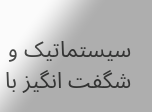سیستماتیک و شگفت انگیز با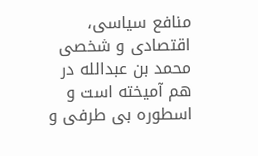منافع سیاسی، اقتصادی و شخصی محمد بن عبدالله در هم آمیخته است و اسطوره بی طرفی و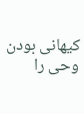کیهانی بودن وحی را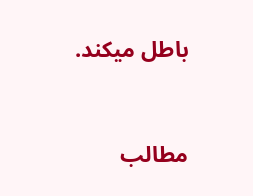باطل میکند.



مطالب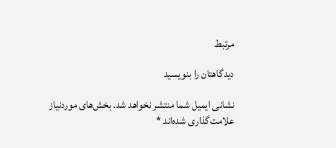مرتبط

دیدگاهتان را بنویسید

نشانی ایمیل شما منتشر نخواهد شد. بخش‌های موردنیاز علامت‌گذاری شده‌اند *